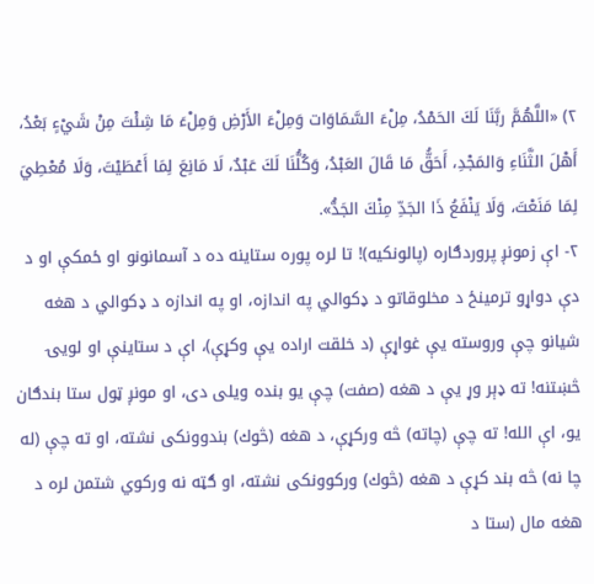٢) «اللَّهُمَّ ربَّنَا لَكَ الحَمْدُ، مِلْءَ السَّمَاوَات وَمِلْءَ الأَرْضِ وَمِلْءَ مَا شِئْتَ مِنْ شَيْءٍ بَعْدُ، أَهْلَ الثَّنَاءِ وَالمَجْدِ، أَحَقُّ مَا قَالَ العَبْدُ، وَكُلُّنَا لَكَ عَبْدٌ، لَا مَانِعَ لِمَا أَعْطَيْتَ، وَلَا مُعْطِيَ لِمَا مَنَعْتَ، وَلَا يَنْفَعُ ذَا الجَدِّ مِنْكَ الجَدُّ».
۲- اې زمونږ پروردګاره (پالونکیه)! تا لره پوره ستاينه ده د آسمانونو او ځمكې او د دې دواړو ترمينځ د مخلوقاتو د ډكوالي په اندازه، او په اندازه د ډكوالي د هغه شيانو چې وروسته يې غواړې (د خلقت اراده یې وكړې)، اې د ستاينې او لويۍ څښتنه! ته ډېر وړ يې د هغه (صفت) چې يو بنده ويلى دی، او مونږ ټول ستا بندګان يو، اې الله! ته چې (چاته) څه وركړې، د هغه (څوك) بندوونكى نشته، او ته چې (له چا نه) څه بند كړې د هغه (څوك) وركوونكى نشته، او ګټه نه وركوي شتمن لره د هغه مال (ستا د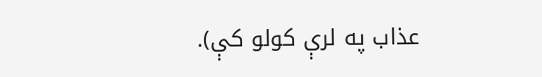عذاب په لرې كولو كې).